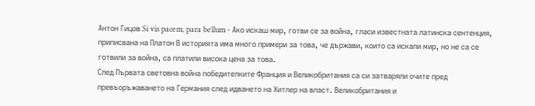Антон Гицов Si vis pacem, para bellum - Ако искаш мир, готви се за война, гласи известната латинска сентенция, приписвана на Платон В историята има много примери за това, че държави, които са искали мир, но не са се готвили за война, са платили висока цена за това.
След Първата световна война победителките Франция и Великобритания са си затваряли очите пред превъоръжаването на Германия след идването на Хитлер на власт. Великобритания и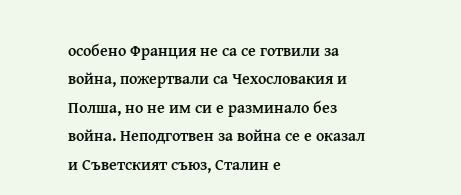особено Франция не са се готвили за война, пожертвали са Чехословакия и Полша, но не им си е разминало без война. Неподготвен за война се е оказал и Съветският съюз, Сталин е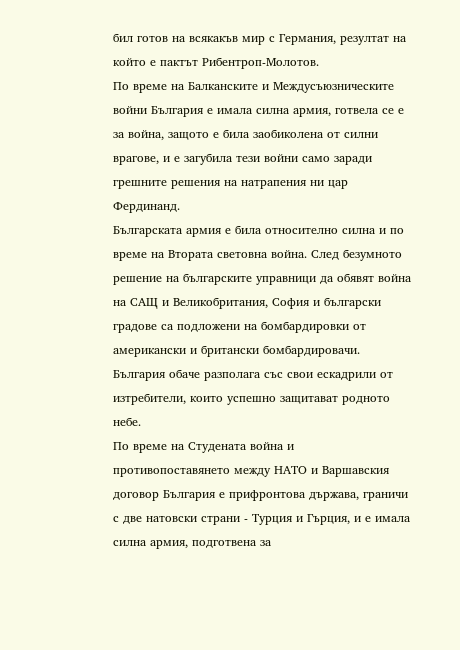бил готов на всякакъв мир с Германия, резултат на който е пактът Рибентроп-Молотов.
По време на Балканските и Междусъюзническите войни България е имала силна армия, готвела се е за война, защото е била заобиколена от силни врагове, и е загубила тези войни само заради грешните решения на натрапения ни цар Фердинанд.
Българската армия е била относително силна и по време на Втората световна война. След безумното решение на българските управници да обявят война на САЩ и Великобритания, София и български градове са подложени на бомбардировки от американски и британски бомбардировачи. България обаче разполага със свои ескадрили от изтребители, които успешно защитават родното небе.
По време на Студената война и противопоставянето между НАТО и Варшавския договор България е прифронтова държава, граничи с две натовски страни - Турция и Гърция, и е имала силна армия, подготвена за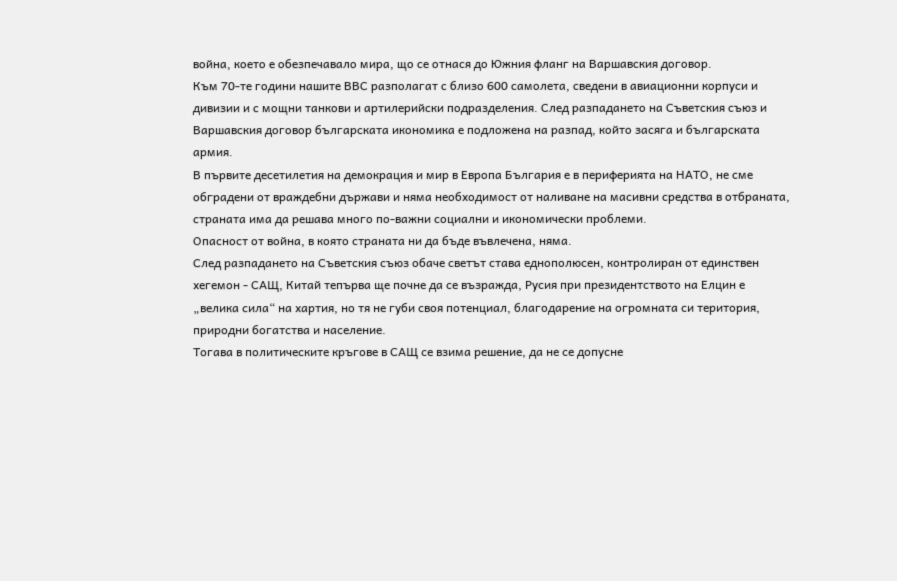война, което е обезпечавало мира, що се отнася до Южния фланг на Варшавския договор.
Към 70-те години нашите ВВС разполагат с близо 600 самолета, сведени в авиационни корпуси и дивизии и с мощни танкови и артилерийски подразделения. След разпадането на Съветския съюз и Варшавския договор българската икономика е подложена на разпад, който засяга и българската армия.
В първите десетилетия на демокрация и мир в Европа България е в периферията на НАТО, не сме обградени от враждебни държави и няма необходимост от наливане на масивни средства в отбраната, страната има да решава много по-важни социални и икономически проблеми.
Опасност от война, в която страната ни да бъде въвлечена, няма.
След разпадането на Съветския съюз обаче светът става еднополюсен, контролиран от единствен хегемон - САЩ, Китай тепърва ще почне да се възражда, Русия при президентството на Елцин е „велика сила“ на хартия, но тя не губи своя потенциал, благодарение на огромната си територия, природни богатства и население.
Тогава в политическите кръгове в САЩ се взима решение, да не се допусне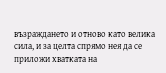възраждането и отново като велика сила, и за целта спрямо нея да се приложи хватката на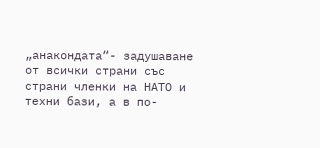„анакондата“- задушаване от всички страни със страни членки на НАТО и техни бази, а в по-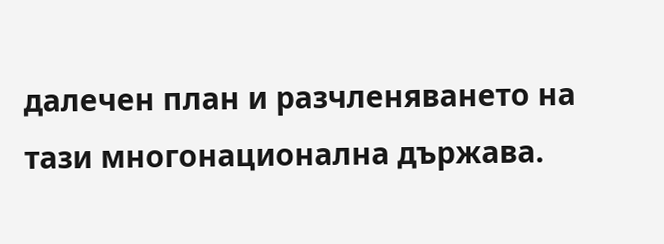далечен план и разчленяването на тази многонационална държава.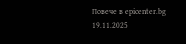Повече в epicenter.bg
19.11.2025